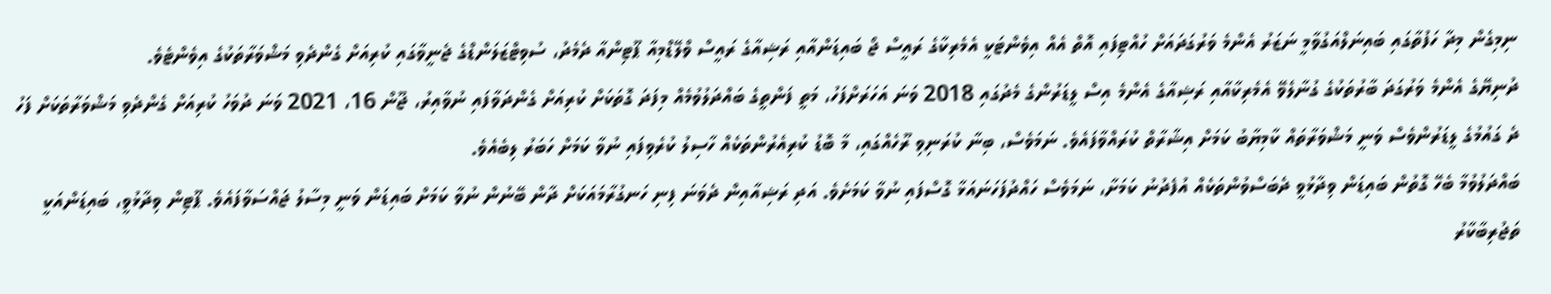ނިމިގެން މިދާ ހަފުތާގައި ބައިނަލްއަގުވާމީ ނަޒަރު އެންމެ ވަރުގަދައަށް ހުއްޓިފައި އޮތް އެއް އިވެންޓަކީ އެމެރިކާގެ ރައީސް ޖޯ ބައިޑަންއާއި ރަޝިއާގެ ރައީސް ވްލޭޑްމިއާ ޕޫޓިންއާ ދެމެދު، ސުވިޓްޒަލަންޑްގެ ޖެނީވާގައި ކުރިއަށް ގެންދެވި މަޝްވަރާތަކުގެ އިވެންޓެވެ.
ދުނިޔޭގެ އެންމެ ވަރުގަދަ ބާރުތަކުގެ ގުނާލެވޭ އެމެރިކާއާއި ރަޝިއާގެ އެންމެ އިސް ލީޑަރުންގެ މެދުގައި 2018 ވަނަ އަހަރަށްފަހު، މަތީ ފަންތީގެ ބައްދަލުވުމެއް މިފަދަ ގޮތަކަށް ކުރިއަށް ގެންދަވާފައި ނުވާއިރު، ޖޫން 16، 2021 ވަނަ ދުވަހު ކުރިއަށް ގެންދެވި މަޝްވަރާތަކަށް ފަހު ދެ ގައުމުގެ ލީޑަރުންވެސް ވަނީ މަޝްވަރާތައް ކާމިޔާބު ކަމަށް އިޝާރާތް ކުރައްވާފައެވެ. ނަމަވެސް، ބިނާ ކުރަނިވި ރޫހެއްގައި، މާ ބޮޑު ކުރިއެރުންތަކެއް ހާސިލު ކުރެވިފައި ނުވާ ކަމަށް ހަބަރު ލިބެއެވެ.
ބައްދަލުވުމާ ބެހޭ ގޮތުން ބައިޑަން ވިދާޅުވީ ދެބަސްވުންތަކެއް އުފެދުނު ކަމަށާ، ނަމަވެސް ހައްދުފަހަނައަޅާ ގޮސްފައި ނުވާ ކަމަށެވެ. އަދި ރަޝިއާއިން ދެވަނަ ފިނި ހަނގުރާމައަކަށް ދާން ބޭނުން ނުވާ ކަމަށް ބައިޑަން ވަނީ މިސާލު ޖައްސަވާފައެވެ. ޕޫޓިން ވިދާޅުވީ، ބައިޑަންއަކީ ތަޖުރިބާކާރު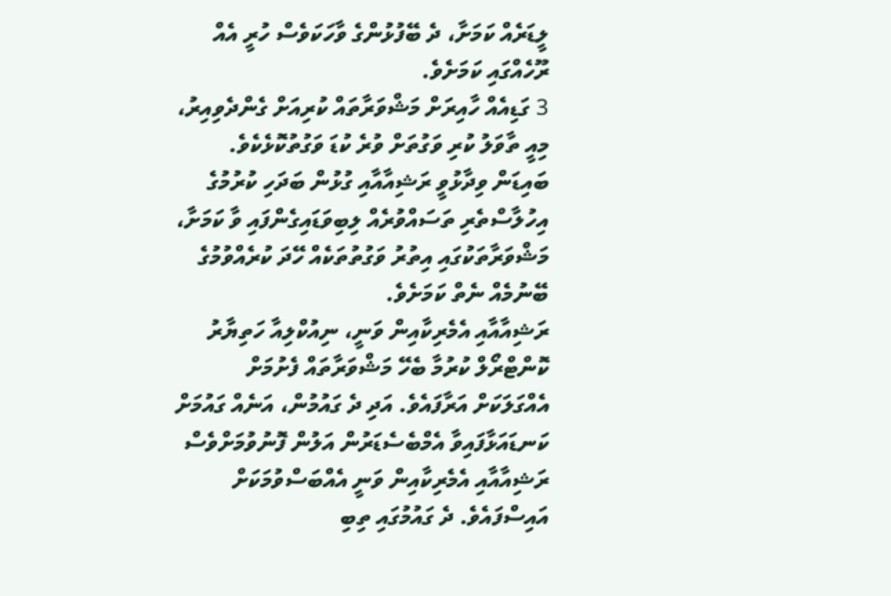ލީޑަރެއް ކަމަށާ، ދެ ބޭފުޅުންގެ ވާހަކަވެސް ހުރީ އެއް ރޫހެއްގައި ކަމަށެވެ.
3 ގަޑިއެއް ހާއިރަށް މަޝްވަރާތައް ކުރިއަށް ގެންދެވިއިރު، މިއީ ތާވަލު ކުރި ވަގުތަށް ވުރެ ކުޑަ ވަގުތުކޮޅެކެވެ. ބައިޑަން ވިދާޅުވީ ރަޝިއާއާއި ގުޅުން ބަދަހި ކުރުމުގެ އިހުލާސްތެރި ތަސައްވުރެއް ލިބިވަޑައިގެންފައި ވާ ކަމަށާ، މަޝްވަރާތަކުގައި އިތުރު ވަގުތުތަކެއް ހޭދަ ކުރެއްވުމުގެ ބޭނުމެއް ނެތް ކަމަށެވެ.
ރަޝިއާއާއި އެމެރިކާއިން ވަނީ، ނިއުކްލިއާ ހަތިޔާރު ކޮންޓްރޯލް ކުރުމާ ބެހޭ މަޝްވަރާތައް ފެށުމަށް އެއްގަލަކަށް އަރާފައެވެ. އަދި ދެ ގައުމުން، އަނެއް ގައުމަށް ކަނޑައަޅާފައިވާ އެމްބެސެޑަރުން އަލުން ފޮނުވުމަށްވެސް ރަޝިއާއާއި އެމެރިކާއިން ވަނީ އެއްބަސްވުމަކަށް އައިސްފައެވެ. ދެ ގައުމުގައި ތިބި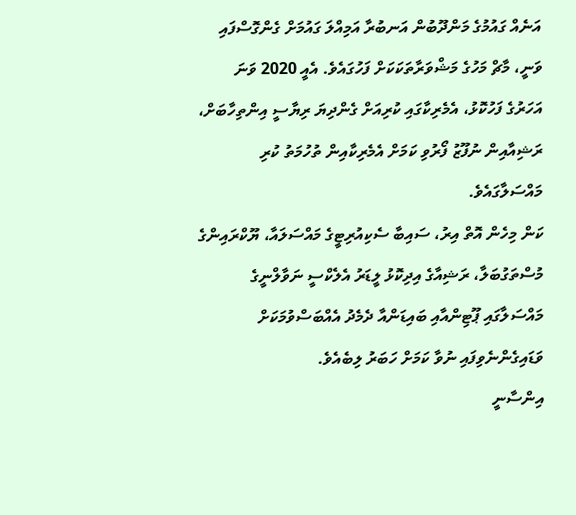އަނެއް ގައުމުގެ މަންދޫބުން އަނބުރާ އަމިއްލަ ގައުމަށް ގެންގޮސްފައި ވަނީ، މާޗް މަހުގެ މަޝްވަރާތަކަކަށް ފަހުގައެވެ. އެއީ 2020 ވަނަ އަހަރުގެ ފަހުކޮޅު، އެމެރިކާގައި ކުރިއަށް ގެންދިޔަ ރިޔާސީ އިންތިހާބަށް، ރަޝިއާއިން ނުފޫޒު ފޯރުވި ކަމަށް އެމެރިކާއިން ތުހުމަތު ކުރި މައްސަލާގައެވެ.
ކަން މިހެން އޮތް އިރު، ސައިބާ ސެކިއުރިޓީގެ މައްސަލައާ، ޔޫކްރައިންގެ މުސްތަގުބަލާ، ރަޝިއާގެ އިދިކޮޅު ލީޑަރު އެލެކްސީ ނަވާލްނީގެ މައްސަލާގައި ޕޫޓިންއާއި ބައިޑަންއާ ދެމެދު އެއްބަސްވުމަކަށް ވަޑައިގެންނެވިފައި ނުވާ ކަމަށް ހަބަރު ލިބެއެވެ.
އިންސާނީ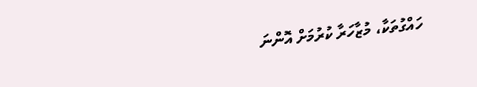ހައްގުތަކާ، މުޒާހަރާ ކުރުމަށް އޮންނަ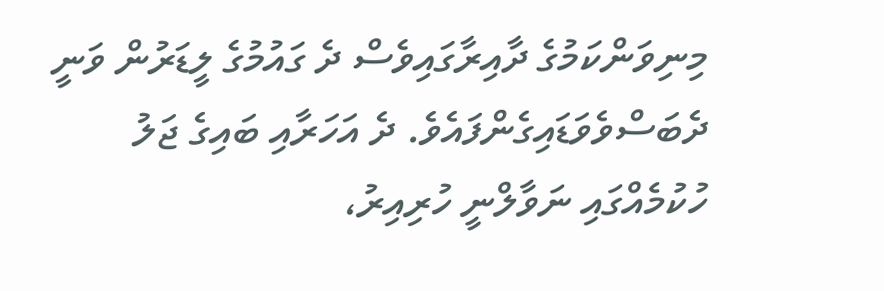މިނިވަންކަމުގެ ދާއިރާގައިވެސް ދެ ގައުމުގެ ލީޑަރުން ވަނީ ދެބަސްވެވަޑައިގެންފައެވެ. ދެ އަހަރާއި ބައިގެ ޖަލު ހުކުމެއްގައި ނަވާލްނީ ހުރިއިރު،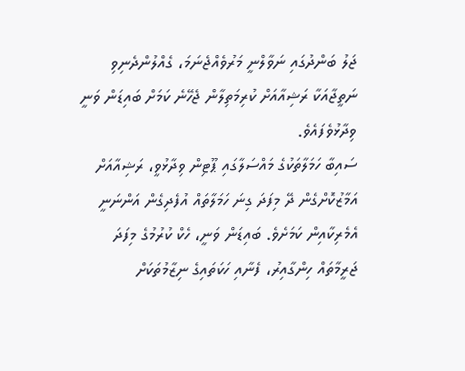ޖަލު ބަންދުގައި ނަވާލްނީ މަރުވެއްޖެނަމަ، ގެއްލުންދެނިވި ނަތީޖާއަކާ ރަޝިއާއަށް ކުރިމަތިލާން ޖެހޭނެ ކަމަށް ބައިޑަން ވަނީ ވިދާޅުވެފައެވެ.
ސައިބާ ހަމަލާތަކުގެ މައްސަލާގައި ޕޫޓިން ވިދާޅުވީ، ރަޝިއާއަށް އަމާޒުކޮށްގެން ދޭ މިފަދަ ގިނަ ހަމަލާތައް އުފެދިގެން އަންނަނީ އެމެރިކާއިން ކަމަށެވެ. ބައިޑަން ވަނީ، ހެކް ކުރުމުގެ މިފަދަ ޖަރީމާތައް ހިންގާއިރު، ފެނާއި ހަކަތައިގެ ނިޒާމުތަކަށް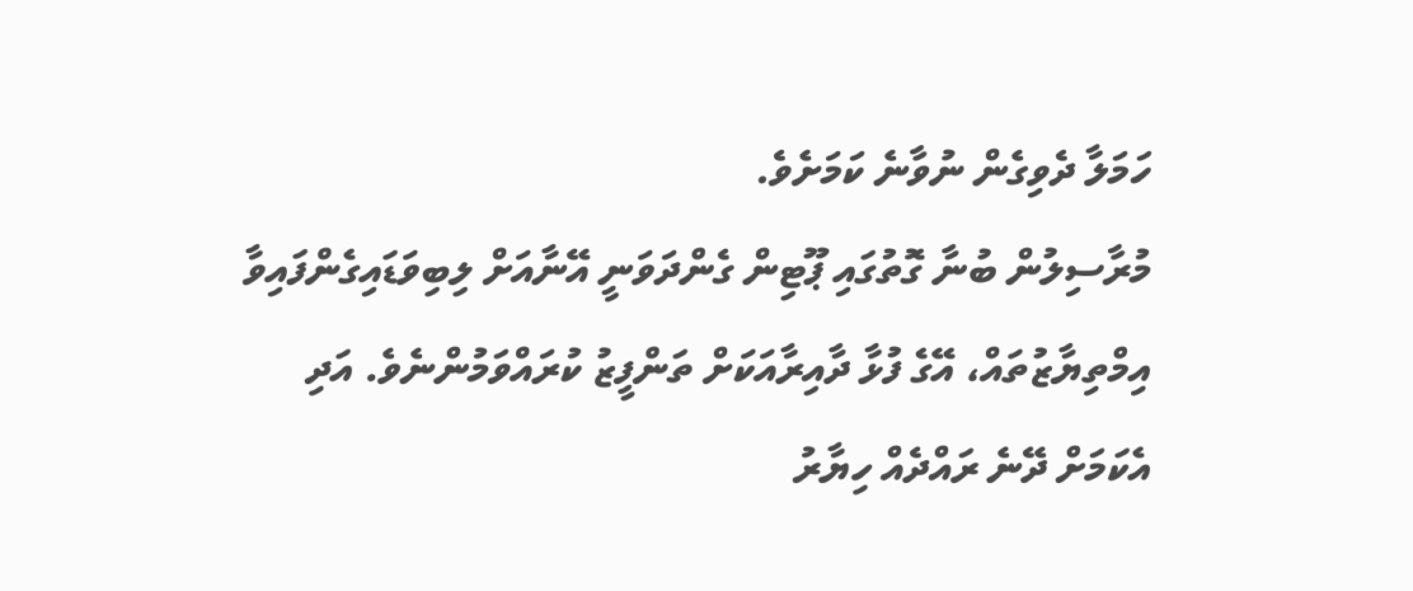ހަމަލާ ދެވިގެން ނުވާނެ ކަމަށެވެ.
މުރާސިލުން ބުނާ ގޮތުގައި ޕޫޓިން ގެންދަވަނީ އޭނާއަށް ލިބިވަޑައިގެންފައިވާ އިމްތިޔާޒުތައް، އޭގެ ފުޅާ ދާއިރާއަކަށް ތަންފީޒު ކުރައްވަމުންނެވެ. އަދި އެކަމަށް ދޭނެ ރައްދެއް ހިޔާރު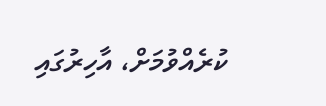ކުރެއްވުމަށް، އާހިރުގައި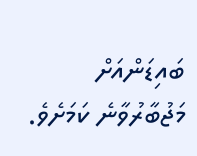ބައިޑަންއަށް މަޖުބާރުވާނެ ކަމަށެވެ.